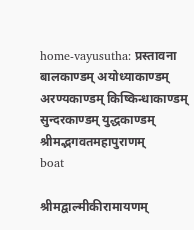home-vayusutha: प्रस्तावना बालकाण्डम् अयोध्याकाण्डम् अरण्यकाण्डम् किष्किन्धाकाण्डम् सुन्दरकाण्डम् युद्धकाण्डम् श्रीमद्भगवतमहापुराणम्
boat

श्रीमद्वाल्मीकीरामायणम्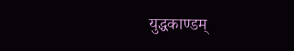युद्धकाण्डम्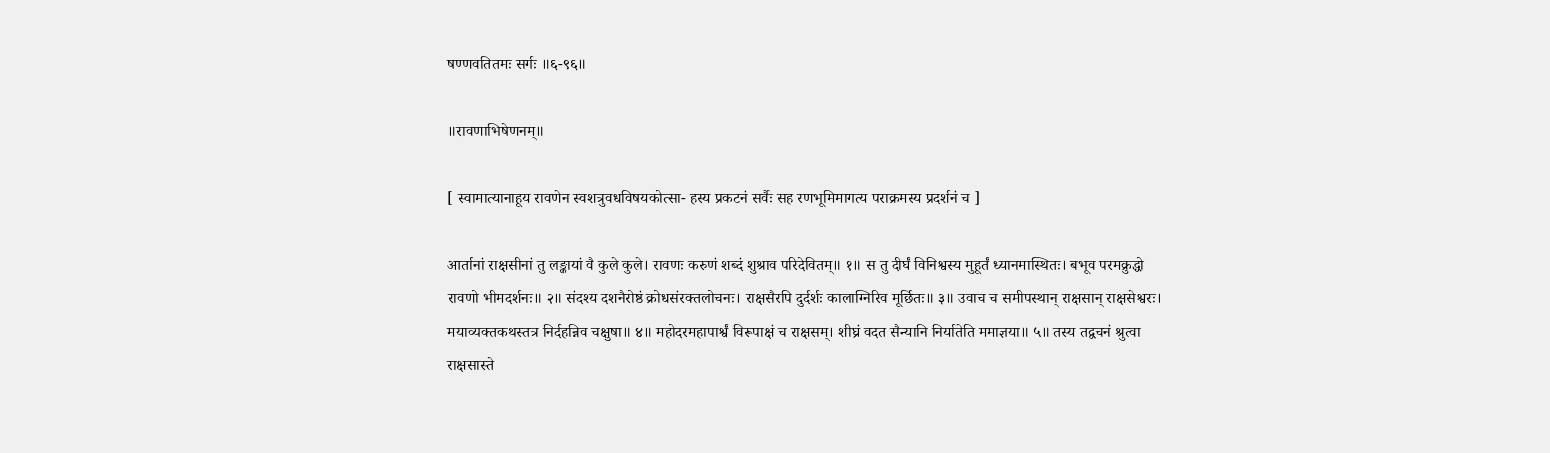षण्णवतितमः सर्गः ॥६-९६॥

॥रावणाभिषेणनम्॥

[ स्वामात्यानाहूय रावणेन स्वशत्रुवधविषयकोत्सा- हस्य प्रकटनं सर्वैः सह रणभूमिमागत्य पराक्रमस्य प्रदर्शनं च ]

आर्तानां राक्षसीनां तु लङ्कायां वै कुले कुले। रावणः करुणं शब्दं शुश्राव परिदेवितम्॥ १॥ स तु दीर्घं विनिश्वस्य मुहूर्तं ध्यानमास्थितः। बभूव परमक्रुद्धो रावणो भीमदर्शनः॥ २॥ संदश्य दशनैरोष्ठं क्रोधसंरक्तलोचनः। राक्षसैरपि दुर्दर्शः कालाग्निरिव मूर्छितः॥ ३॥ उवाच च समीपस्थान् राक्षसान् राक्षसेश्वरः। मयाव्यक्तकथस्तत्र निर्दहन्निव चक्षुषा॥ ४॥ महोदरमहापार्श्वं विरूपाक्षं च राक्षसम्। शीघ्रं वदत सैन्यानि निर्यातेति ममाज्ञया॥ ५॥ तस्य तद्वचनं श्रुत्वा राक्षसास्ते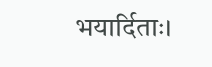भयार्दिताः।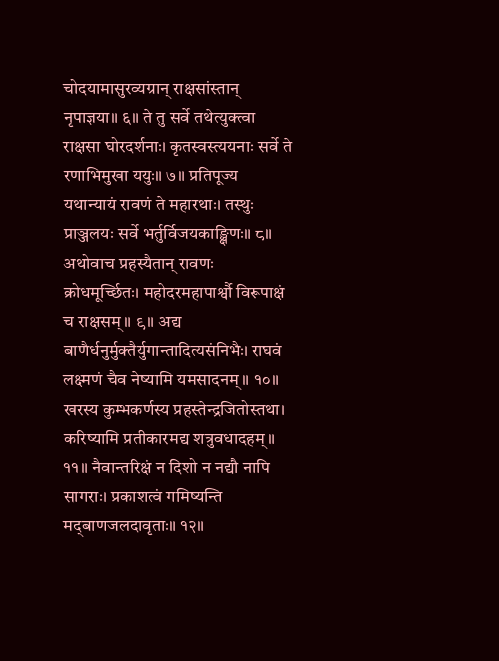चोदयामासुरव्यग्रान् राक्षसांस्तान् नृपाज्ञया॥ ६॥ ते तु सर्वे तथेत्युक्त्वा राक्षसा घोरदर्शनाः। कृतस्वस्त्ययनाः सर्वे ते रणाभिमुखा ययुः॥ ७॥ प्रतिपूज्य यथान्यायं रावणं ते महारथाः। तस्थुः प्राञ्जलयः सर्वे भर्तुर्विजयकाङ्क्षिणः॥ ८॥ अथोवाच प्रहस्यैतान् रावणः क्रोधमूर्च्छितः। महोदरमहापार्श्वौ विरूपाक्षं च राक्षसम्॥ ९॥ अद्य बाणैर्धनुर्मुक्तैर्युगान्तादित्यसंनिभैः। राघवं लक्ष्मणं चैव नेष्यामि यमसादनम्॥ १०॥ खरस्य कुम्भकर्णस्य प्रहस्तेन्द्रजितोस्तथा। करिष्यामि प्रतीकारमद्य शत्रुवधादहम्॥ ११॥ नैवान्तरिक्षं न दिशो न नद्यौ नापि सागराः। प्रकाशत्वं गमिष्यन्ति मद‍्बाणजलदावृताः॥ १२॥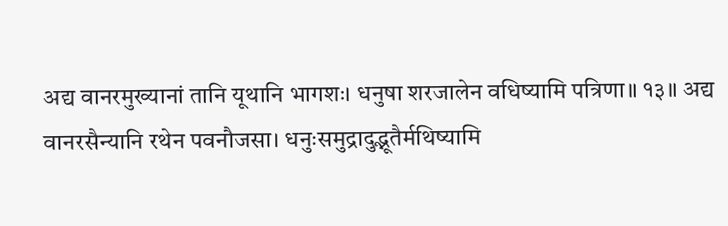अद्य वानरमुख्यानां तानि यूथानि भागशः। धनुषा शरजालेन वधिष्यामि पत्रिणा॥ १३॥ अद्य वानरसैन्यानि रथेन पवनौजसा। धनुःसमुद्रादुद्भूतैर्मथिष्यामि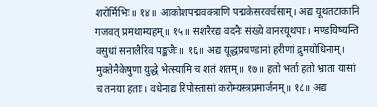शरोर्मिभिः॥ १४॥ आकोशपद्मवक्त्राणि पद्मकेसरवर्चसाम्। अद्य यूथतटाकानि गजवत् प्रमथाम्यहम्॥ १५॥ सशरैरद्य वदनैः संख्ये वानरयूथपाः। मण्डयिष्यन्ति वसुधां सनालैरिव पङ्कजैः॥ १६॥ अद्य यूद्धप्रचण्डानां हरीणां द्रुमयोधिनाम्। मुक्तेनैकेषुणा युद्धे भेत्स्यामि च शतं शतम्॥ १७॥ हतो भर्ता हतो भ्राता यासां च तनया हताः। वधेनाद्य रिपोस्तासां करोम्यस्त्रप्रमार्जनम्॥ १८॥ अद्य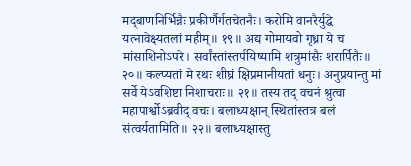मद‍्बाणनिर्भिन्नैः प्रकीर्णैर्गतचेतनैः। करोमि वानरैर्युद्धे यत्नावेक्ष्यतलां महीम्॥ १९॥ अद्य गोमायवो गृध्रा ये च मांसाशिनोऽपरे। सर्वांस्तांस्तर्पयिष्यामि शत्रुमांसैः शरार्पितैः॥ २०॥ कल्प्यतां मे रथः शीघ्रं क्षिप्रमानीयतां धनुः। अनुप्रयान्तु मां सर्वे येऽवशिष्टा निशाचराः॥ २१॥ तस्य तद् वचनं श्रुत्वा महापार्श्वोऽब्रवीद् वचः। बलाध्यक्षान् स्थितांस्तत्र बलं संत्वर्यतामिति॥ २२॥ बलाध्यक्षास्तु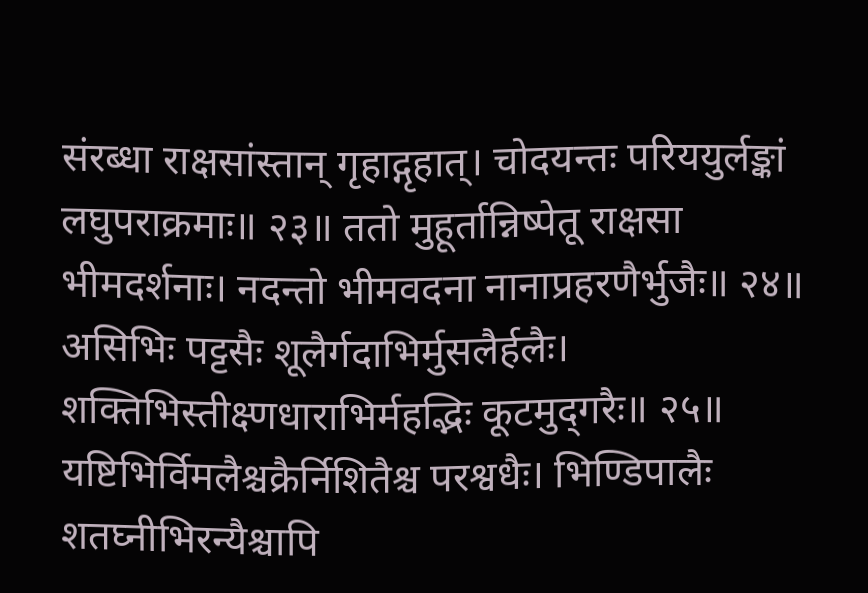संरब्धा राक्षसांस्तान् गृहाद्गृहात्। चोदयन्तः परिययुर्लङ्कां लघुपराक्रमाः॥ २३॥ ततो मुहूर्तान्निष्पेतू राक्षसा भीमदर्शनाः। नदन्तो भीमवदना नानाप्रहरणैर्भुजैः॥ २४॥ असिभिः पट्टसैः शूलैर्गदाभिर्मुसलैर्हलैः। शक्तिभिस्तीक्ष्णधाराभिर्महद्भिः कूटमुद‍्गरैः॥ २५॥ यष्टिभिर्विमलैश्चक्रैर्निशितैश्च परश्वधैः। भिण्डिपालैः शतघ्नीभिरन्यैश्चापि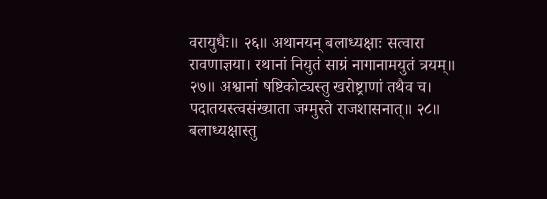वरायुधैः॥ २६॥ अथानयन् बलाध्यक्षाः सत्वारा रावणाज्ञया। रथानां नियुतं साग्रं नागानामयुतं त्रयम्॥ २७॥ अश्वानां षष्टिकोट्यस्तु खरोष्ट्राणां तथैव च। पदातयस्त्वसंख्याता जग्मुस्ते राजशासनात्॥ २८॥ बलाध्यक्षास्तु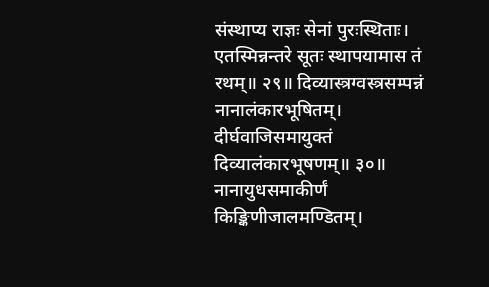संस्थाप्य राज्ञः सेनां पुरःस्थिताः। एतस्मिन्नन्तरे सूतः स्थापयामास तं रथम्॥ २९॥ दिव्यास्त्रग्वस्त्रसम्पन्नं नानालंकारभूषितम्। दीर्घवाजिसमायुक्तं दिव्यालंकारभूषणम्॥ ३०॥ नानायुधसमाकीर्णं किङ्किणीजालमण्डितम्।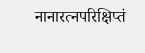नानारत्नपरिक्षिप्तं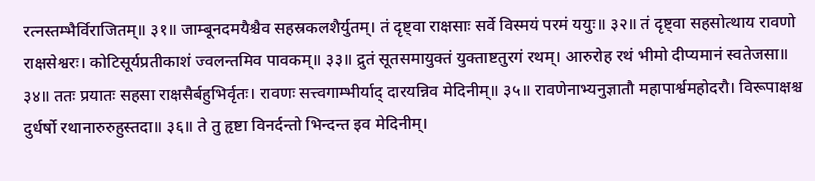रत्नस्तम्भैर्विराजितम्॥ ३१॥ जाम्बूनदमयैश्चैव सहस्रकलशैर्युतम्। तं दृष्ट्वा राक्षसाः सर्वे विस्मयं परमं ययुः॥ ३२॥ तं दृष्ट्वा सहसोत्थाय रावणो राक्षसेश्वरः। कोटिसूर्यप्रतीकाशं ज्वलन्तमिव पावकम्॥ ३३॥ द्रुतं सूतसमायुक्तं युक्ताष्टतुरगं रथम्। आरुरोह रथं भीमो दीप्यमानं स्वतेजसा॥ ३४॥ ततः प्रयातः सहसा राक्षसैर्बहुभिर्वृतः। रावणः सत्त्वगाम्भीर्याद् दारयन्निव मेदिनीम्॥ ३५॥ रावणेनाभ्यनुज्ञातौ महापार्श्वमहोदरौ। विरूपाक्षश्च दुर्धर्षो रथानारुरुहुस्तदा॥ ३६॥ ते तु हृष्टा विनर्दन्तो भिन्दन्त इव मेदिनीम्।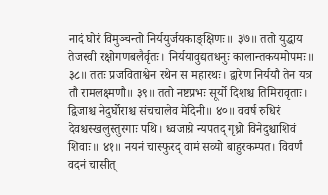नादं घोरं विमुञ्चन्तो निर्ययुर्जयकाङ्क्षिणः॥ ३७॥ ततो युद्धाय तेजस्वी रक्षोगणबलैर्वृतः। निर्ययावुद्यतधनुः कालान्तकयमोपमः॥ ३८॥ ततः प्रजविताश्वेन रथेन स महारथः। द्वारेण निर्ययौ तेन यत्र तौ रामलक्ष्मणौ॥ ३९॥ ततो नष्टप्रभः सूर्यो दिशश्च तिमिरावृताः। द्विजाश्च नेदुर्घोराश्च संचचालेव मेदिनी॥ ४०॥ ववर्ष रुधिरं देवश्चस्खलुस्तुरगाः पथि। ध्वजाग्रे न्यपतद् गृध्रो विनेदुश्चाशिवं शिवाः॥ ४१॥ नयनं चास्फुरद् वामं सव्यो बाहुरकम्पत। विवर्णं वदनं चासीत्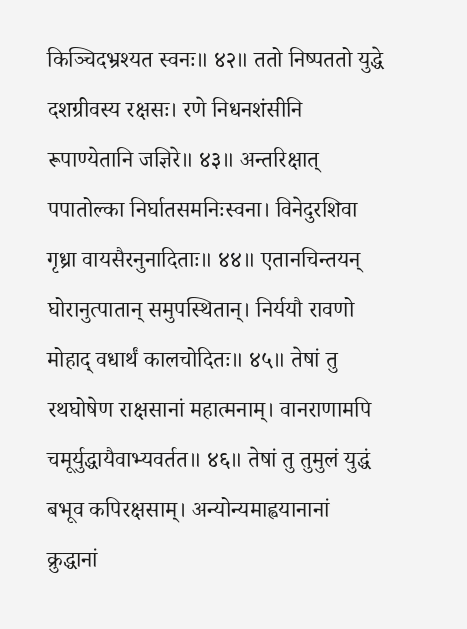किञ्चिदभ्रश्यत स्वनः॥ ४२॥ ततो निष्पततो युद्धे दशग्रीवस्य रक्षसः। रणे निधनशंसीनि रूपाण्येतानि जज्ञिरे॥ ४३॥ अन्तरिक्षात् पपातोल्का निर्घातसमनिःस्वना। विनेदुरशिवा गृध्रा वायसैरनुनादिताः॥ ४४॥ एतानचिन्तयन् घोरानुत्पातान् समुपस्थितान्। निर्ययौ रावणो मोहाद् वधार्थं कालचोदितः॥ ४५॥ तेषां तु रथघोषेण राक्षसानां महात्मनाम्। वानराणामपि चमूर्युद्धायैवाभ्यवर्तत॥ ४६॥ तेषां तु तुमुलं युद्धं बभूव कपिरक्षसाम्। अन्योन्यमाह्वयानानां क्रुद्धानां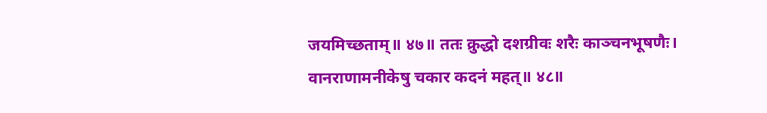जयमिच्छताम्॥ ४७॥ ततः क्रुद्धो दशग्रीवः शरैः काञ्चनभूषणैः। वानराणामनीकेषु चकार कदनं महत्॥ ४८॥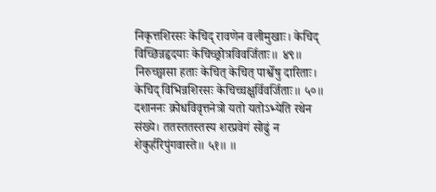निकृत्तशिरसः केचिद् रावणेन वलीमुखाः। केचिद् विच्छिन्नहृदयाः केचिच्छ्रोत्रविवर्जिताः॥ ४९॥ निरुच्छ्वासा हताः केचित् केचित् पार्श्वेषु दारिताः। केचिद् विभिन्नशिरसः केचिच्चक्षुर्विवर्जिताः॥ ५०॥ दशाननः क्रोधविवृत्तनेत्रो यतो यतोऽभ्येति रथेन संख्ये। ततस्ततस्तस्य शरप्रवेगं सोढुं न शेकुर्हरिपुंगवास्ते॥ ५१॥ ॥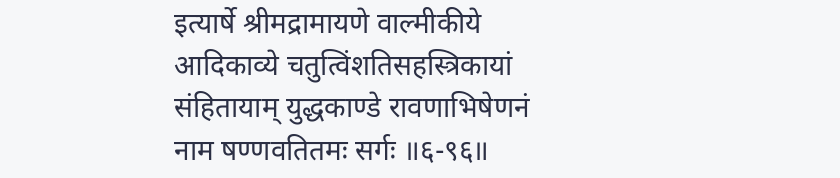इत्यार्षे श्रीमद्रामायणे वाल्मीकीये आदिकाव्ये चतुत्विंशतिसहस्त्रिकायां संहितायाम् युद्धकाण्डे रावणाभिषेणनं नाम षण्णवतितमः सर्गः ॥६-९६॥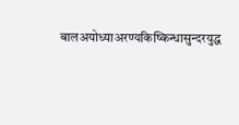बालअयोध्याअरण्यकिष्किन्धासुन्दरयुद्ध